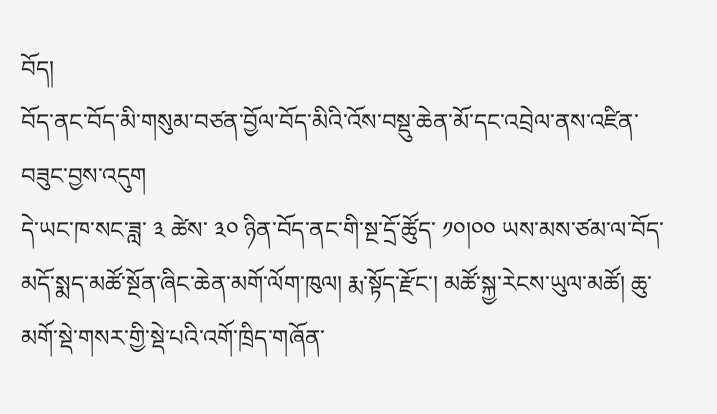བོད།
བོད་ནང་བོད་མི་གསུམ་བཙན་བྱོལ་བོད་མིའི་འོས་བསྡུ་ཆེན་མོ་དང་འབྲེལ་ནས་འཛིན་བཟུང་བྱས་འདུག
དེ་ཡང་ཁ་སང་ཟླ་ ༣ ཚེས་ ༣༠ ཉིན་བོད་ནང་གི་སྔ་དྲོ་ཚོུད་ ༡༠།༠༠ ཡས་མས་ཙམ་ལ་བོད་མདོ་སྨད་མཚོ་སྔོན་ཞིང་ཆེན་མགོ་ལོག་ཁུལ། རྨ་སྟོད་རྫོང་། མཚོ་སྐྱ་རེངས་ཡུལ་མཚོ། ཆུ་མགོ་སྡེ་གསར་གྱི་སྡེ་པའི་འགོ་ཁྲིད་གཞོན་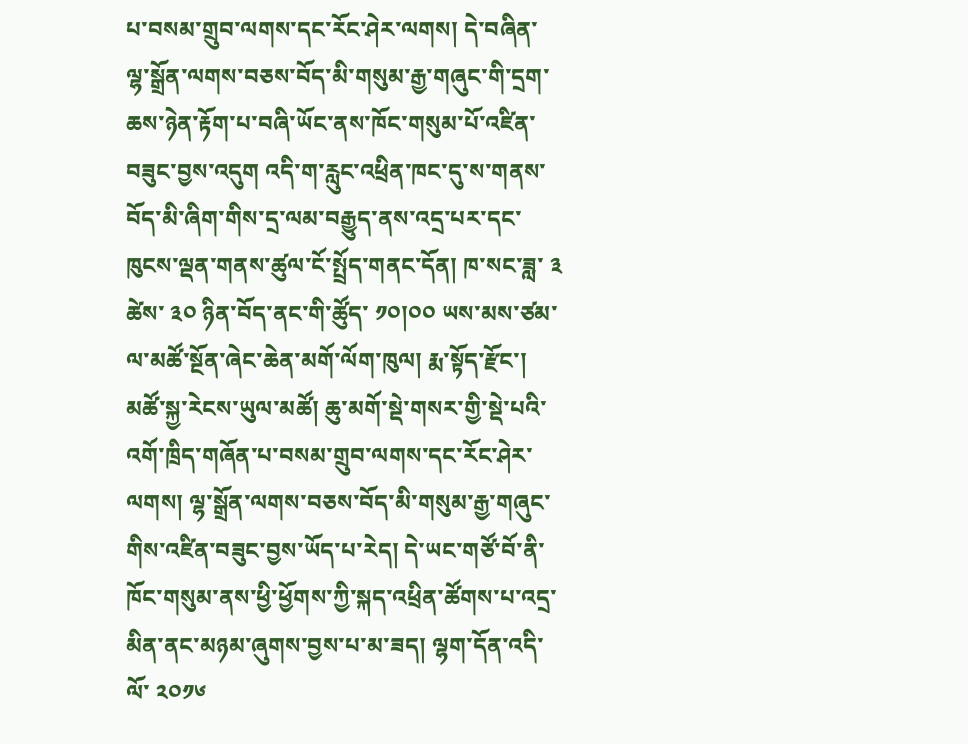པ་བསམ་གྲུབ་ལགས་དང་རོང་ཤེར་ལགས། དེ་བཞིན་ལྷ་སྒྲོན་ལགས་བཅས་བོད་མི་གསུམ་རྒྱ་གཞུང་གི་དྲག་ཆས་ཉེན་རྟོག་པ་བཞི་ཡོང་ནས་ཁོང་གསུམ་པོ་འཛིན་བཟུང་བྱས་འདུག འདི་ག་རླུང་འཕྲིན་ཁང་དུ་ས་གནས་བོད་མི་ཞིག་གིས་དྲ་ལམ་བརྒྱུད་ནས་འདྲ་པར་དང་ཁུངས་ལྡན་གནས་ཚུལ་ངོ་སྤྲོད་གནང་དོན། ཁ་སང་ཟླ་ ༣ ཚེས་ ༣༠ ཉིན་བོད་ནང་གི་ཚོུད་ ༡༠།༠༠ ཡས་མས་ཙམ་ལ་མཚོ་སྔོན་ཞེང་ཆེན་མགོ་ལོག་ཁུལ། རྨ་སྟོད་རྫོང་། མཚོ་སྐྱ་རེངས་ཡུལ་མཚོ། ཆུ་མགོ་སྡེ་གསར་གྱི་སྡེ་པའི་འགོ་ཁྲིད་གཞོན་པ་བསམ་གྲུབ་ལགས་དང་རོང་ཤེར་ལགས། ལྷ་སྒྲོན་ལགས་བཅས་བོད་མི་གསུམ་རྒྱ་གཞུང་གིས་འཛིན་བཟུང་བྱས་ཡོད་པ་རེད། དེ་ཡང་གཙོ་བོ་ནི་ཁོང་གསུམ་ནས་ཕྱི་ཕྱོགས་ཀྱི་སྐད་འཕྲིན་ཚོགས་པ་འདྲ་མིན་ནང་མཉམ་ཞུགས་བྱས་པ་མ་ཟད། ལྷག་དོན་འདི་ལོ་ ༢༠༡༦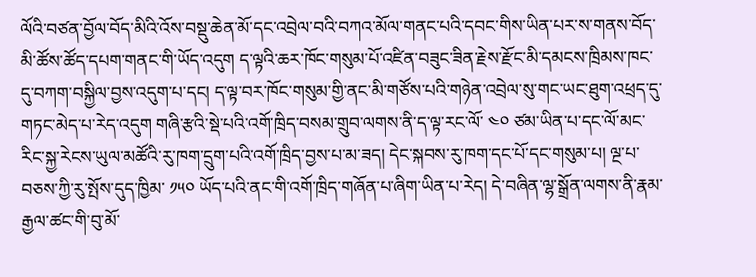ལོའི་བཙན་བྱོལ་བོད་མིའི་འོས་བསྡུ་ཆེན་མོ་དང་འབྲེལ་བའི་བཀའ་མོལ་གནང་པའི་དབང་གིས་ཡིན་པར་ས་གནས་བོད་མི་ཚོས་ཚོད་དཔག་གནང་གི་ཡོད་འདུག ད་ལྟའི་ཆར་ཁོང་གསུམ་པོ་འཛིན་བཟུང་ཟིན་རྗེས་རྫོང་མི་དམངས་ཁྲིམས་ཁང་དུ་བཀག་བསྐྱིལ་བྱས་འདུག་པ་དང། ད་ལྟ་བར་ཁོང་གསུམ་གྱི་ནང་མི་གཙོས་པའི་གཉེན་འབྲེལ་སུ་གང་ཡང་ཐུག་འཕྲད་དུ་གཏང་མེད་པ་རེད་འདུག གཞི་རྩའི་སྡེ་པའི་འགོ་ཁྲིད་བསམ་གྲུབ་ལགས་ནི་ད་ལྟ་རང་ལོ་ ༤༠ ཙམ་ཡིན་པ་དང་ལོ་མང་རིང་སྐྱ་རེངས་ཡུལ་མཚོའི་རུ་ཁག་དྲུག་པའི་འགོ་ཁྲིད་བྱས་པ་མ་ཟད། དེང་སྐབས་རུ་ཁག་དང་པོ་དང་གསུམ་པ། ལྔ་པ་བཅས་ཀྱི་རུ་སྤོས་དུད་ཁྱིམ་ ༡༥༠ ཡོད་པའི་ནང་གི་འགོ་ཁྲིད་གཞོན་པ་ཞིག་ཡིན་པ་རེད། དེ་བཞིན་ལྷ་སྒྲོན་ལགས་ནི་རྣམ་རྒྱལ་ཚང་གི་བུ་མོ་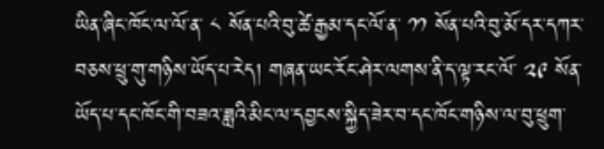ཡིན་ཞིང་ཁོང་ལ་ལོ་ན་ ༨ སོན་པའི་བུ་ཚེ་རྒྱམ་དང་ལོ་ན་ ༡༡ སོན་པའི་བུ་མོ་དར་དཀར་བཅས་ཕྲུ་གུ་གཉིས་ཡོད་པ་རེད། གཞན་ཡང་རོང་ཤེར་ལགས་ནི་ད་ལྟ་རང་ལོ་ ༢༩ སོན་ཡོད་པ་དང་ཁོང་གི་བཟའ་ཟླའི་མིང་ལ་དབྱངས་སྐྱིད་ཟེར་བ་དང་ཁོང་གཉིས་ལ་བུ་ཕྲུག་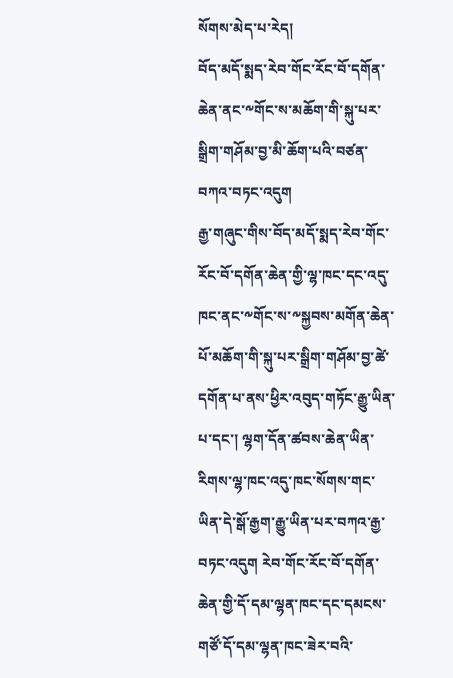སོགས་མེད་པ་རེད།
བོད་མདོ་སྨད་རེབ་གོང་རོང་བོ་དགོན་ཆེན་ནང་༸གོང་ས་མཆོག་གི་སྐུ་པར་སྒྲིག་གཤོམ་བྱ་མི་ཆོག་པའི་བཙན་བཀའ་བཏང་འདུག
རྒྱ་གཞུང་གིས་བོད་མདོ་སྨད་རེབ་གོང་རོང་བོ་དགོན་ཆེན་གྱི་ལྷ་ཁང་དང་འདུ་ཁང་ནང་༸གོང་ས་༸སྐྱབས་མགོན་ཆེན་པོ་མཆོག་གི་སྐུ་པར་སྒྲིག་གཤོམ་བྱ་ཚེ་དགོན་པ་ནས་ཕྱིར་འབུད་གཏོང་རྒྱུ་ཡིན་པ་དང་། ལྷག་དོན་ཚབས་ཆེན་ཡིན་རིགས་ལྷ་ཁང་འདུ་ཁང་སོགས་གང་ཡིན་དེ་སྒོ་རྒྱག་རྒྱུ་ཡིན་པར་བཀའ་རྒྱ་བཏང་འདུག རེབ་གོང་རོང་བོ་དགོན་ཆེན་གྱི་དོ་དམ་ལྷན་ཁང་དང་དམངས་གཙོ་དོ་དམ་ལྷན་ཁང་ཟེར་བའི་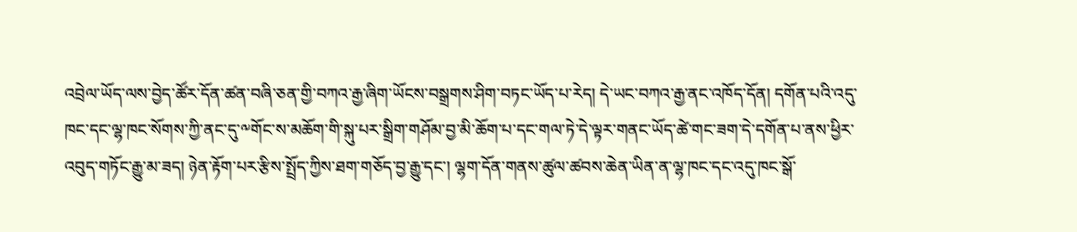འབྲེལ་ཡོད་ལས་བྱེད་ཚོར་དོན་ཚན་བཞི་ཅན་གྱི་བཀའ་རྒྱ་ཞིག་ཡོངས་བསྒྲགས་ཤིག་བཏང་ཡོད་པ་རེད། དེ་ཡང་བཀའ་རྒྱ་ནང་འཁོད་དོན། དགོན་པའི་འདུ་ཁང་དང་ལྷ་ཁང་སོགས་ཀྱི་ནང་དུ་༸གོང་ས་མཆོག་གི་སྐུ་པར་སྒྲིག་གཤོམ་བྱ་མི་ཆོག་པ་དང་གལ་ཏེ་དེ་ལྟར་གནང་ཡོད་ཚེ་གང་ཟག་དེ་དགོན་པ་ནས་ཕྱིར་འབུད་གཏོང་རྒྱུ་མ་ཟད། ཉེན་རྟོག་པར་རྩིས་སྤྲོད་ཀྱིས་ཐག་གཅོད་བྱ་རྒྱུ་དང་། ལྷག་དོན་གནས་ཚུལ་ཚབས་ཆེན་ཡིན་ན་ལྷ་ཁང་དང་འདུ་ཁང་སྒོ་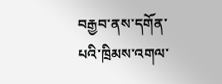བརྒྱབ་ནས་དགོན་པའི་ཁྲིམས་འགལ་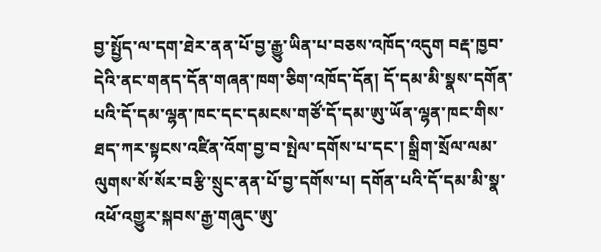བྱ་སྤྱོད་ལ་དག་ཐེར་ནན་པོ་བྱ་རྒྱུ་ཡིན་པ་བཅས་འཁོད་འདུག བརྡ་ཁྱབ་དེའི་ནང་གནད་དོན་གཞན་ཁག་ཅིག་འཁོད་དོན། དོ་དམ་མི་སྣས་དགོན་པའི་དོ་དམ་ལྷན་ཁང་དང་དམངས་གཙོ་དོ་དམ་ཨུ་ཡོན་ལྷན་ཁང་གིས་ཐད་ཀར་སྟངས་འཛིན་འོག་བྱ་བ་སྤེལ་དགོས་པ་དང་། སྒྲིག་སྲོལ་ལམ་ལུགས་སོ་སོར་བརྩི་སྲུང་ནན་པོ་བྱ་དགོས་པ། དགོན་པའི་དོ་དམ་མི་སྣ་འཕོ་འགྱུར་སྐབས་རྒྱ་གཞུང་ཨུ་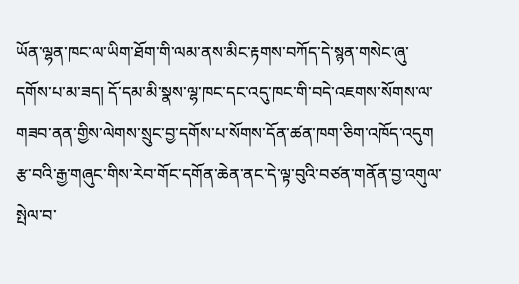ཡོན་ལྷན་ཁང་ལ་ཡིག་ཐོག་གི་ལམ་ནས་མིང་རྟགས་བཀོད་དེ་སྙན་གསེང་ཞུ་དགོས་པ་མ་ཟད། དོ་དམ་མི་སྣས་ལྷ་ཁང་དང་འདུ་ཁང་གི་བདེ་འཇགས་སོགས་ལ་གཟབ་ནན་གྱིས་ལེགས་སྲུང་བྱ་དགོས་པ་སོགས་དོན་ཚན་ཁག་ཅིག་འཁོད་འདུག རྩ་བའི་རྒྱ་གཞུང་གིས་རེབ་གོང་དགོན་ཆེན་ནང་དེ་ལྟ་བུའི་བཙན་གནོན་བྱ་འགུལ་སྤེལ་བ་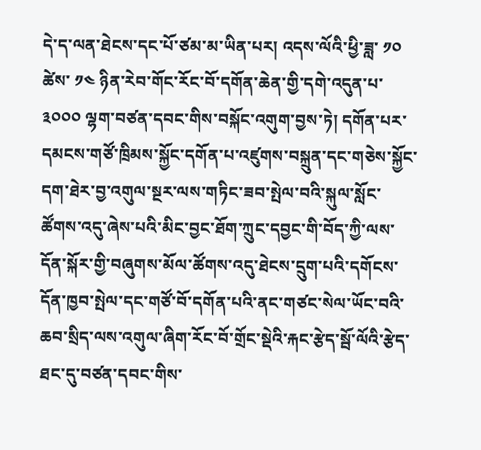དེ་ད་ལན་ཐེངས་དང་པོ་ཙམ་མ་ཡིན་པར། འདས་ལོའི་ཕྱི་ཟླ་ ༡༠ ཚེས་ ༡༤ ཉིན་རེབ་གོང་རོང་བོ་དགོན་ཆེན་གྱི་དགེ་འདུན་པ་ ༣༠༠༠ ལྷག་བཙན་དབང་གིས་བསྐོང་འགུག་བྱས་ཏེ། དགོན་པར་དམངས་གཙོ་ཁྲིམས་སྐྱོང་དགོན་པ་འཛུགས་བསྐྲུན་དང་གཅེས་སྐྱོང་དག་ཐེར་བྱ་འགུལ་སྔར་ལས་གཏིང་ཟབ་སྤེལ་བའི་སྐུལ་སློང་ཚོགས་འདུ་ཞེས་པའི་མིང་བྱང་ཐོག་ཀྲུང་དབྱང་གི་བོད་ཀྱི་ལས་དོན་སྐོར་གྱི་བཞུགས་མོལ་ཚོགས་འདུ་ཐེངས་དྲུག་པའི་དགོངས་དོན་ཁྱབ་སྤེལ་དང་གཙོ་བོ་དགོན་པའི་ནང་གཙང་སེལ་ཡོང་བའི་ཆབ་སྲིད་ལས་འགུལ་ཞིག་རོང་བོ་གྲོང་སྡེའི་རྐང་རྩེད་སྦོ་ལོའི་རྩེད་ཐང་དུ་བཙན་དབང་གིས་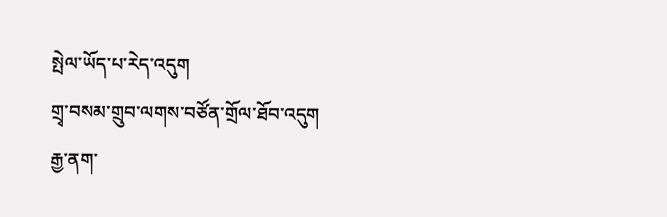སྤེལ་ཡོད་པ་རེད་འདུག
གྲྭ་བསམ་གྲུབ་ལགས་བཙོན་གྲོལ་ཐོབ་འདུག
རྒྱ་ནག་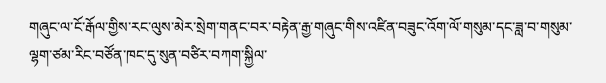གཞུང་ལ་ངོ་རྒོལ་གྱིས་རང་ལུས་མེར་སྲེག་གནང་བར་བརྟེན་རྒྱ་གཞུང་གིས་འཛིན་བཟུང་འོག་ལོ་གསུམ་དང་ཟླ་བ་གསུམ་ལྷག་ཙམ་རིང་བཙོན་ཁང་དུ་སུན་བཙིར་བཀག་སྐྱིལ་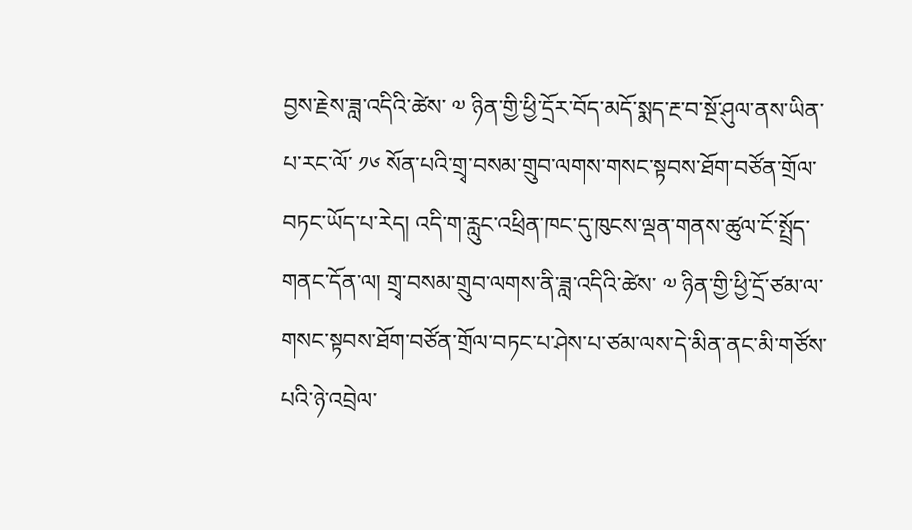བྱས་རྗེས་ཟླ་འདིའི་ཚེས་ ༧ ཉིན་གྱི་ཕྱི་དྲོར་བོད་མདོ་སྨད་རྔ་བ་སྔོ་ཤུལ་ནས་ཡིན་པ་རང་ལོ་ ༡༦ སོན་པའི་གྲྭ་བསམ་གྲུབ་ལགས་གསང་སྟབས་ཐོག་བཙོན་གྲོལ་བཏང་ཡོད་པ་རེད། འདི་ག་རླུང་འཕྲིན་ཁང་དུ་ཁུངས་ལྡན་གནས་ཚུལ་ངོ་སྤྲོད་གནང་དོན་ལ། གྲྭ་བསམ་གྲུབ་ལགས་ནི་ཟླ་འདིའི་ཚེས་ ༧ ཉིན་གྱི་ཕྱི་དྲོ་ཙམ་ལ་གསང་སྟབས་ཐོག་བཙོན་གྲོལ་བཏང་པ་ཤེས་པ་ཙམ་ལས་དེ་མིན་ནང་མི་གཙོས་པའི་ཉེ་འབྲེལ་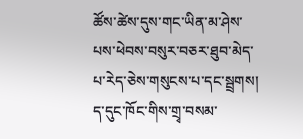ཚོས་ཚེས་དུས་གང་ཡིན་མ་ཤེས་པས་ཕེབས་བསུར་བཅར་ཐུབ་མེད་པ་རེད་ཅེས་གསུངས་པ་དང་སྦྲགས། ད་དུང་ཁོང་གིས་གྲྭ་བསམ་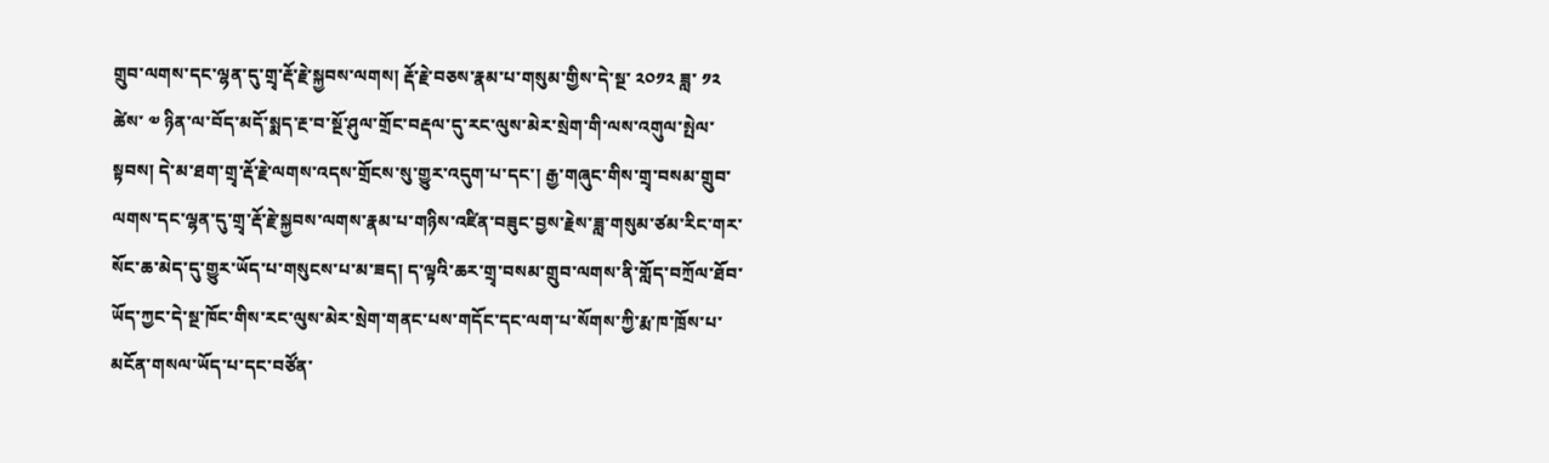གྲུབ་ལགས་དང་ལྷན་དུ་གྲྭ་རྡོ་རྗེ་སྐྱབས་ལགས། རྡོ་རྗེ་བཅས་རྣམ་པ་གསུམ་གྱིས་དེ་སྔ་ ༢༠༡༢ ཟླ་ ༡༢ ཚེས་ ༧ ཉིན་ལ་བོད་མདོ་སྨད་རྔ་བ་སྔོ་ཤུལ་གྲོང་བརྡལ་དུ་རང་ལུས་མེར་སྲེག་གི་ལས་འགུལ་སྤེལ་སྟབས། དེ་མ་ཐག་གྲྭ་རྡོ་རྗེ་ལགས་འདས་གྲོངས་སུ་གྱུར་འདུག་པ་དང་། རྒྱ་གཞུང་གིས་གྲྭ་བསམ་གྲུབ་ལགས་དང་ལྷན་དུ་གྲྭ་རྡོ་རྗེ་སྐྱབས་ལགས་རྣམ་པ་གཉིས་འཛིན་བཟུང་བྱས་རྗེས་ཟླ་གསུམ་ཙམ་རིང་གར་སོང་ཆ་མེད་དུ་གྱུར་ཡོད་པ་གསུངས་པ་མ་ཟད། ད་ལྟའི་ཆར་གྲྭ་བསམ་གྲུབ་ལགས་ནི་གློད་བཀྲོལ་ཐོབ་ཡོད་ཀྱང་དེ་སྔ་ཁོང་གིས་རང་ལུས་མེར་སྲེག་གནང་པས་གདོང་དང་ལག་པ་སོགས་ཀྱི་རྨ་ཁ་ཁྲོས་པ་མངོན་གསལ་ཡོད་པ་དང་བཙོན་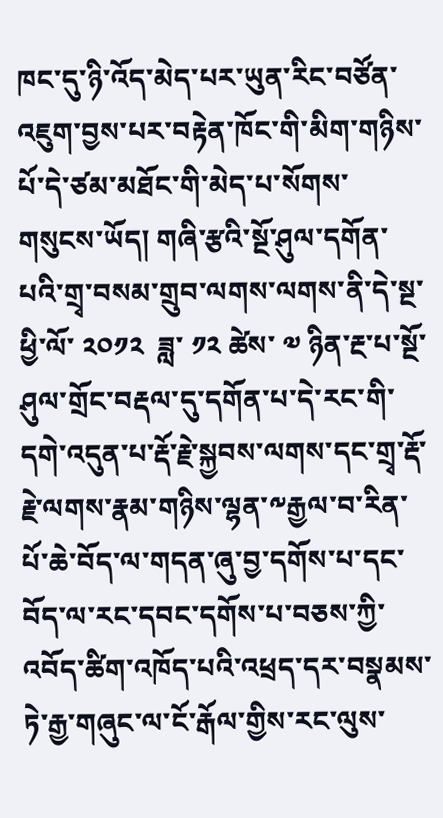ཁང་དུ་ཉི་འོད་མེད་པར་ཡུན་རིང་བཙོན་འཇུག་བྱས་པར་བརྟེན་ཁོང་གི་མིག་གཉིས་པོ་དེ་ཙམ་མཐོང་གི་མེད་པ་སོགས་གསུངས་ཡོད། གཞི་རྩའི་སྔོ་ཤུལ་དགོན་པའི་གྲྭ་བསམ་གྲུབ་ལགས་ལགས་ནི་དེ་སྔ་ཕྱི་ལོ་ ༢༠༡༢  ཟླ་ ༡༢ ཚེས་ ༧ ཉིན་རྔ་པ་སྔོ་ཤུལ་གྲོང་བརྡལ་དུ་དགོན་པ་དེ་རང་གི་དགེ་འདུན་པ་རྡོ་རྗེ་སྐྱབས་ལགས་དང་གྲྭ་རྡོ་རྗེ་ལགས་རྣམ་གཉིས་ལྷན་༸རྒྱལ་བ་རིན་པོ་ཆེ་བོད་ལ་གདན་ཞུ་བྱ་དགོས་པ་དང་བོད་ལ་རང་དབང་དགོས་པ་བཅས་ཀྱི་འབོད་ཚིག་འཁོད་པའི་འཕྲད་དར་བསྣམས་ཏེ་རྒྱ་གཞུང་ལ་ངོ་རྒོལ་གྱིས་རང་ལུས་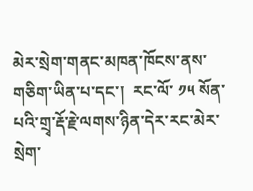མེར་སྲེག་གནང་མཁན་ཁོངས་ནས་གཅིག་ཡིན་པ་དང་།  རང་ལོ་ ༡༥ སོན་པའི་གྲྭ་རྡོ་རྗེ་ལགས་ཉིན་དེར་རང་མེར་སྲེག་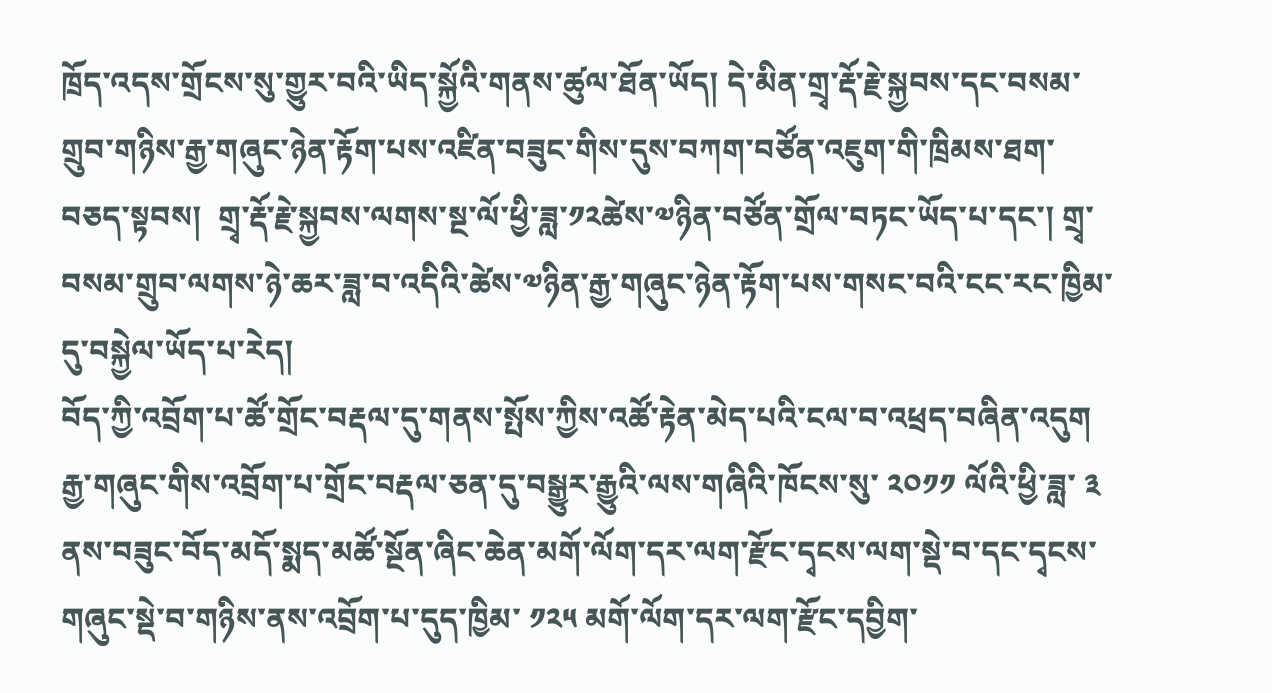ཁྲོད་འདས་གྲོངས་སུ་གྱུར་བའི་ཡིད་སྐྱོའི་གནས་ཚུལ་ཐོན་ཡོད། དེ་མིན་གྲྭ་རྡོ་རྗེ་སྐྱབས་དང་བསམ་གྲུབ་གཉིས་རྒྱ་གཞུང་ཉེན་རྟོག་པས་འཛིན་བཟུང་གིས་དུས་བཀག་བཙོན་འཇུག་གི་ཁྲིམས་ཐག་བཅད་སྟབས།  གྲྭ་རྡོ་རྗེ་སྐྱབས་ལགས་སྔ་ལོ་ཕྱི་ཟླ་༡༢ཚེས་༧ཉིན་བཙོན་གྲོལ་བཏང་ཡོད་པ་དང་། གྲྭ་བསམ་གྲུབ་ལགས་ཉེ་ཆར་ཟླ་བ་འདིའི་ཚེས་༧ཉིན་རྒྱ་གཞུང་ཉེན་རྟོག་པས་གསང་བའི་ངང་རང་ཁྱིམ་དུ་བསྐྱེལ་ཡོད་པ་རེད།
བོད་ཀྱི་འབྲོག་པ་ཚོ་གྲོང་བརྡལ་དུ་གནས་སྤོས་ཀྱིས་འཚོ་རྟེན་མེད་པའི་ངལ་བ་འཕྲད་བཞིན་འདུག
རྒྱ་གཞུང་གིས་འབྲོག་པ་གྲོང་བརྡལ་ཅན་དུ་བསྒྱུར་རྒྱུའི་ལས་གཞིའི་ཁོངས་སུ་ ༢༠༡༡ ལོའི་ཕྱི་ཟླ་ ༣ ནས་བཟུང་བོད་མདོ་སྨད་མཚོ་སྔོན་ཞིང་ཆེན་མགོ་ལོག་དར་ལག་རྫོང་དྭངས་ལག་སྡེ་བ་དང་དྭངས་གཞུང་སྡེ་བ་གཉིས་ནས་འབྲོག་པ་དུད་ཁྱིམ་ ༡༢༥ མགོ་ལོག་དར་ལག་རྫོང་དབྱིག་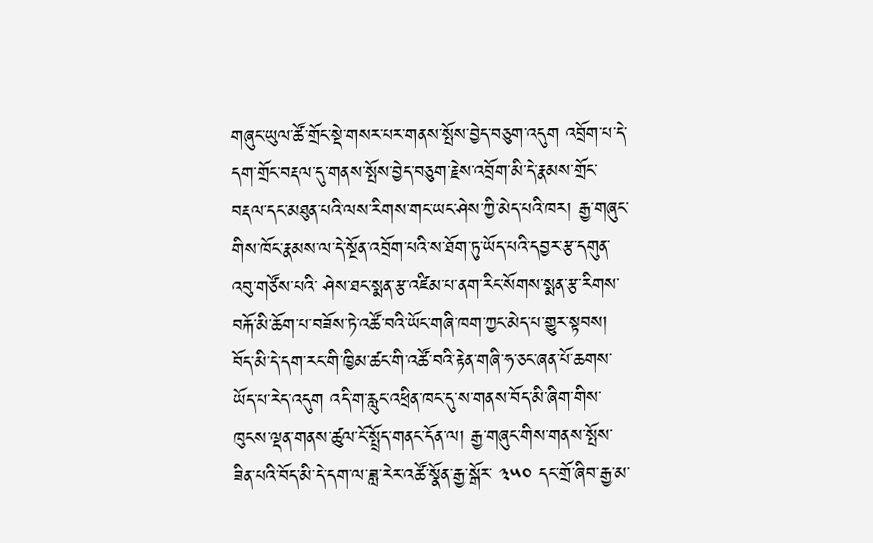གཞུང་ཡུལ་ཚོ་གྲོང་སྡེ་གསར་པར་གནས་སྤོས་བྱེད་བཅུག་འདུག འབྲོག་པ་དེ་དག་གྲོང་བརྡལ་དུ་གནས་སྤོས་བྱེད་བཅུག་རྗེས་འབྲོག་མི་དེ་རྣམས་གྲོང་བརྡལ་དང་མཐུན་པའི་ལས་རིགས་གང་ཡང་ཤེས་ཀྱི་མེད་པའི་ཁར། རྒྱ་གཞུང་གིས་ཁོང་རྣམས་ལ་དེ་སྔོན་འབྲོག་པའི་ས་ཐོག་ཏུ་ཡོད་པའི་དབྱར་རྩ་དགུན་འབུ་གཙོས་པའི་ ཤེས་ཐང་སྨན་རྩ་འཛིམ་པ་ནག་རིང་སོགས་སྨན་རྩ་རིགས་བརྐོ་མི་ཆོག་པ་བཟོས་ཏེ་འཚོ་བའི་ཡོང་གཞི་ཁག་ཀྱང་མེད་པ་གྱུར་སྟབས། བོད་མི་དེ་དག་རང་གི་ཁྱིམ་ཚང་གི་འཚོ་བའི་རྟེན་གཞི་ཧ་ཅང་ཞན་པོ་ཆགས་ཡོད་པ་རེད་འདུག འདི་ག་རླུང་འཕྲིན་ཁང་དུ་ས་གནས་བོད་མི་ཞིག་གིས་ཁུངས་ལྡན་གནས་ཚུལ་ངོ་སྤྲོད་གནང་དོན་ལ། རྒྱ་གཞུང་གིས་གནས་སྤོས་ཟིན་པའི་བོད་མི་དེ་དག་ལ་ཟླ་རེར་འཚོ་སྣོན་རྒྱ་སྒོར་ ༣༥༠ དང་གྲོ་ཞིབ་རྒྱ་མ་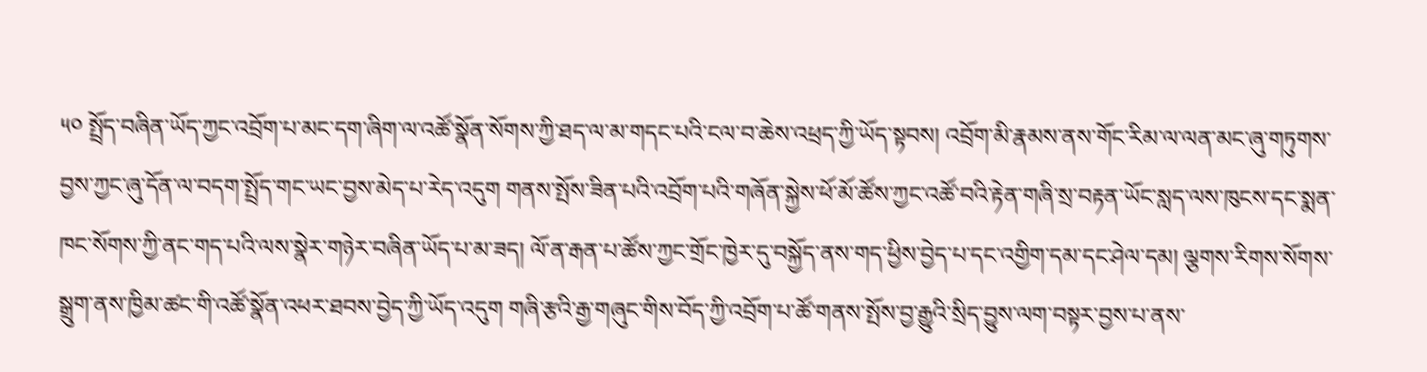༥༠ སྤྲོད་བཞིན་ཡོད་ཀྱང་འབྲོག་པ་མང་དག་ཞིག་ལ་འཚོ་སྣོན་སོགས་ཀྱི་ཐད་ལ་མ་གདང་པའི་ངལ་བ་ཆེས་འཕྲད་ཀྱི་ཡོད་སྟབས། འབྲོག་མི་རྣམས་ནས་གོང་རིམ་ལ་ལན་མང་ཞུ་གཏུགས་བྱས་ཀྱང་ཞུ་དོན་ལ་བདག་སྤྲོད་གང་ཡང་བྱས་མེད་པ་རེད་འདུག གནས་སྤོས་ཟིན་པའི་འབྲོག་པའི་གཞོན་སྐྱེས་ཕོ་མོ་ཚོས་ཀྱང་འཚོ་བའི་རྟེན་གཞི་སྲ་བརྟན་ཡོང་སླད་ལས་ཁུངས་དང་སྨན་ཁང་སོགས་ཀྱི་ནང་གད་པའི་ལས་སྣེར་གཉེར་བཞིན་ཡོད་པ་མ་ཟད། ལོ་ན་རྒན་པ་ཚོས་ཀྱང་གྲོང་ཁྱེར་དུ་བསྐྱོད་ནས་གད་ཕྱིས་བྱེད་པ་དང་འགྱིག་དམ་དང་ཤེལ་དམ། ལྕགས་རིགས་སོགས་སྒྲུག་ནས་ཁྱིམ་ཚང་གི་འཚོ་སྣོན་འཕར་ཐབས་བྱེད་ཀྱི་ཡོད་འདུག གཞི་རྩའི་རྒྱ་གཞུང་གིས་བོད་ཀྱི་འབྲོག་པ་ཚོ་གནས་སྤོས་བྱ་རྒྱུའི་སྲིད་བྱུས་ལག་བསྟར་བྱས་པ་ནས་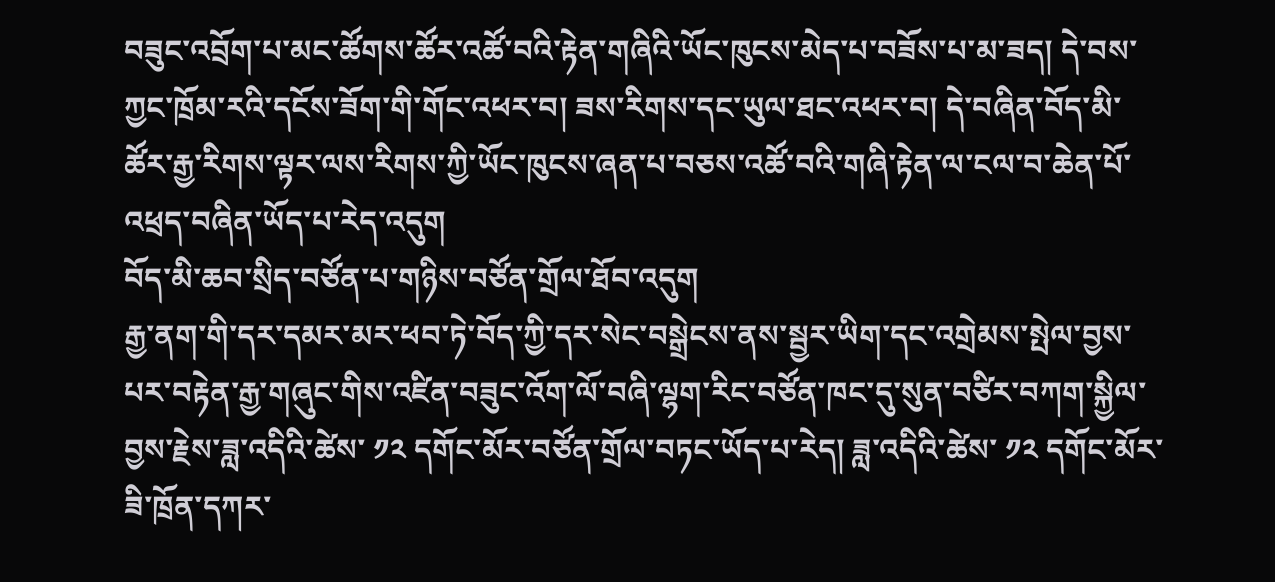བཟུང་འབྲོག་པ་མང་ཚོགས་ཚོར་འཚོ་བའི་རྟེན་གཞིའི་ཡོང་ཁུངས་མེད་པ་བཟོས་པ་མ་ཟད། དེ་བས་ཀྱང་ཁྲོམ་རའི་དངོས་ཟོག་གི་གོང་འཕར་བ། ཟས་རིགས་དང་ཡུལ་ཐང་འཕར་བ། དེ་བཞིན་བོད་མི་ཚོར་རྒྱ་རིགས་ལྟར་ལས་རིགས་ཀྱི་ཡོང་ཁུངས་ཞན་པ་བཅས་འཚོ་བའི་གཞི་རྟེན་ལ་ངལ་བ་ཆེན་པོ་འཕྲད་བཞིན་ཡོད་པ་རེད་འདུག
བོད་མི་ཆབ་སྲིད་བཙོན་པ་གཉིས་བཙོན་གྲོལ་ཐོབ་འདུག
རྒྱ་ནག་གི་དར་དམར་མར་ཕབ་ཏེ་བོད་ཀྱི་དར་སེང་བསྒྲེངས་ནས་སྦྱར་ཡིག་དང་འགྲེམས་སྤེལ་བྱས་པར་བརྟེན་རྒྱ་གཞུང་གིས་འཛིན་བཟུང་འོག་ལོ་བཞི་ལྷག་རིང་བཙོན་ཁང་དུ་སུན་བཙིར་བཀག་སྐྱིལ་བྱས་རྗེས་ཟླ་འདིའི་ཚེས་ ༡༢ དགོང་མོར་བཙོན་གྲོལ་བཏང་ཡོད་པ་རེད། ཟླ་འདིའི་ཚེས་ ༡༢ དགོང་མོར་ཟི་ཁྲོན་དཀར་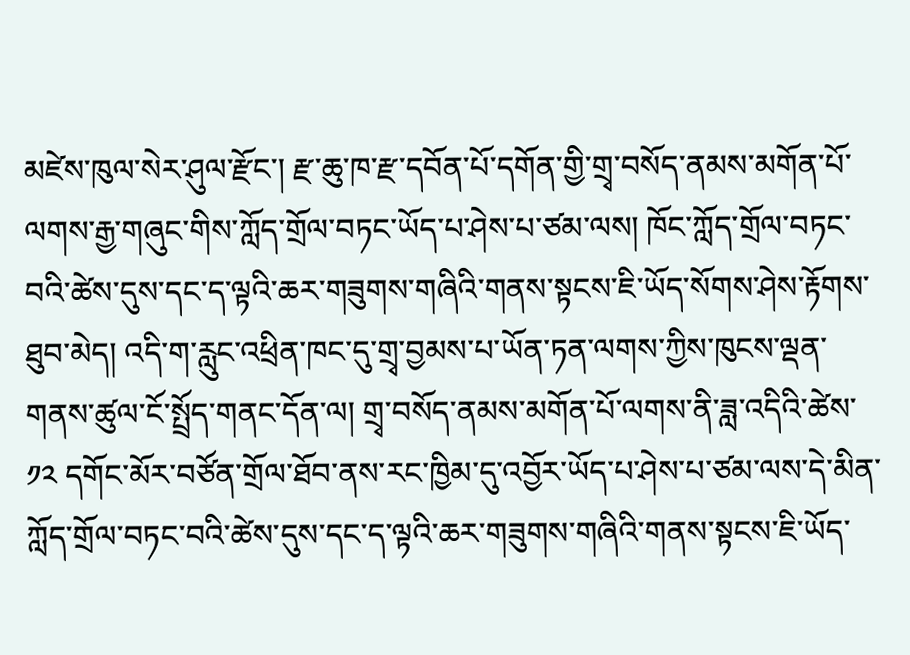མཛེས་ཁུལ་སེར་ཤུལ་རྫོང་། རྫ་ཆུ་ཁ་རྫ་དབོན་པོ་དགོན་གྱི་གྲྭ་བསོད་ནམས་མགོན་པོ་ལགས་རྒྱ་གཞུང་གིས་ཀློད་གྲོལ་བཏང་ཡོད་པ་ཤེས་པ་ཙམ་ལས། ཁོང་ཀློད་གྲོལ་བཏང་བའི་ཚེས་དུས་དང་ད་ལྟའི་ཆར་གཟུགས་གཞིའི་གནས་སྟངས་ཇི་ཡོད་སོགས་ཤེས་རྟོགས་ཐུབ་མེད། འདི་ག་རླུང་འཕྲིན་ཁང་དུ་གྲྭ་བྱམས་པ་ཡོན་ཏན་ལགས་ཀྱིས་ཁུངས་ལྡན་གནས་ཚུལ་ངོ་སྤྲོད་གནང་དོན་ལ། གྲྭ་བསོད་ནམས་མགོན་པོ་ལགས་ནི་ཟླ་འདིའི་ཚེས་ ༡༢ དགོང་མོར་བཙོན་གྲོལ་ཐོབ་ནས་རང་ཁྱིམ་དུ་འབྱོར་ཡོད་པ་ཤེས་པ་ཙམ་ལས་དེ་མིན་ཀློད་གྲོལ་བཏང་བའི་ཚེས་དུས་དང་ད་ལྟའི་ཆར་གཟུགས་གཞིའི་གནས་སྟངས་ཇི་ཡོད་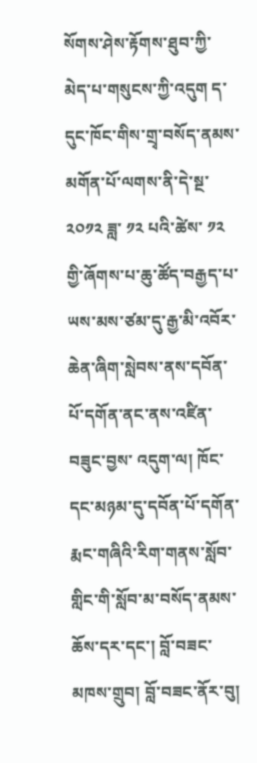སོགས་ཤེས་རྟོགས་ཐུབ་ཀྱི་མེད་པ་གསུངས་ཀྱི་འདུག ད་དུང་ཁོང་གིས་གྲྭ་བསོད་ནམས་མགོན་པོ་ལགས་ནི་དེ་སྔ་ ༢༠༡༢ ཟླ་ ༡༢ པའི་ཚེས་ ༡༢ གྱི་ཞོགས་པ་ཆུ་ཚོད་བརྒྱད་པ་ཡས་མས་ཙམ་དུ་རྒྱ་མི་འབོར་ཆེན་ཞིག་སླེབས་ནས་དབོན་པོ་དགོན་ནང་ནས་འཛིན་བཟུང་བྱས་ འདུག་ལ། ཁོང་དང་མཉམ་དུ་དབོན་པོ་དགོན་རྨང་གཞིའི་རིག་གནས་སློབ་གླིང་གི་སློབ་མ་བསོད་ནམས་ཆོས་དར་དང་། བློ་བཟང་མཁས་གྲུབ། བློ་བཟང་ནོར་བུ།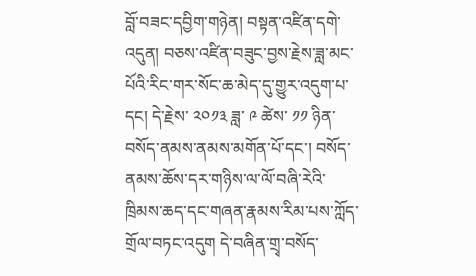བློ་བཟང་དབྱིག་གཉེན། བསྟན་འཛིན་དགེ་འདུན། བཅས་འཛིན་བཟུང་བྱས་རྗེས་ཟླ་མང་པོའི་རིང་གར་སོང་ཆ་མེད་དུ་གྱུར་འདུག་པ་དང། དེ་རྗེས་ ༢༠༡༣ ཟླ་ ༩ ཚེས་ ༡༡ ཉིན་བསོད་ནམས་ནམས་མགོན་པོ་དང་། བསོད་ནམས་ཆོས་དར་གཉིས་ལ་ལོ་བཞི་རེའི་ཁྲིམས་ཆད་དང་གཞན་རྣམས་རིམ་པས་ཀློད་གྲོལ་བཏང་འདུག དེ་བཞིན་གྲྭ་བསོད་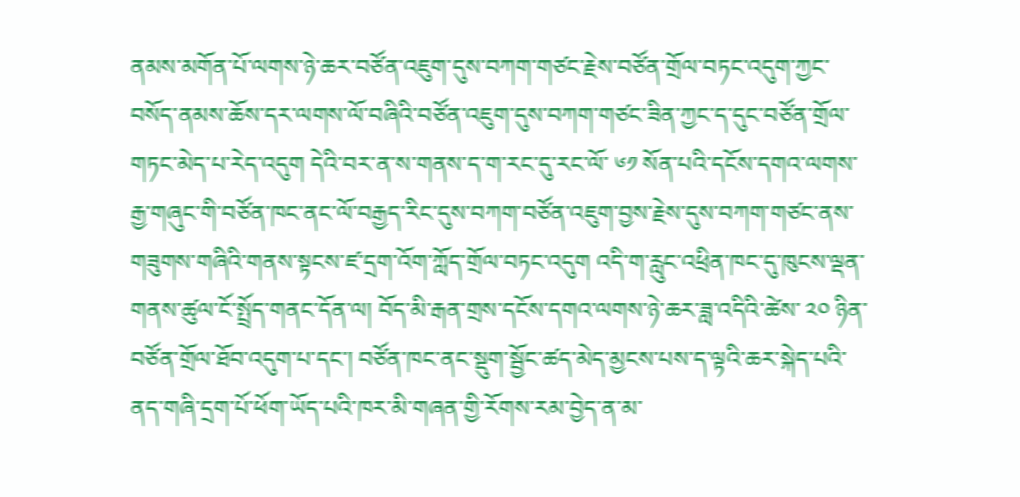ནམས་མགོན་པོ་ལགས་ཉེ་ཆར་བཙོན་འཇུག་དུས་བཀག་གཙང་རྗེས་བཙོན་གྲོལ་བཏང་འདུག་ཀྱང་བསོད་ནམས་ཆོས་དར་ལགས་ལོ་བཞིའི་བཙོན་འཇུག་དུས་བཀག་གཙང་ཟིན་ཀྱང་ད་དུང་བཙོན་གྲོལ་གཏང་མེད་པ་རེད་འདུག དེའི་བར་ན་ས་གནས་ད་ག་རང་དུ་རང་ལོ་ ༦༡ སོན་པའི་དངོས་དགའ་ལགས་རྒྱ་གཞུང་གི་བཙོན་ཁང་ནང་ལོ་བརྒྱད་རིང་དུས་བཀག་བཙོན་འཇུག་བྱས་རྗེས་དུས་བཀག་གཙང་ནས་གཟུགས་གཞིའི་གནས་སྟངས་ཛ་དྲག་འོག་ཀློད་གྲོལ་བཏང་འདུག འདི་ག་རླུང་འཕྲིན་ཁང་དུ་ཁུངས་ལྡན་གནས་ཚུལ་ངོ་སྤྲོད་གནང་དོན་ལ། བོད་མི་རྒན་གྲས་དངོས་དགའ་ལགས་ཉེ་ཆར་ཟླ་འདིའི་ཚེས་ ༢༠ ཉིན་བཙོན་གྲོལ་ཐོབ་འདུག་པ་དང་། བཙོན་ཁང་ནང་སྡུག་སྦྱོང་ཚད་མེད་མྱངས་པས་ད་ལྟའི་ཆར་སྐེད་པའི་ནད་གཞི་དྲག་པོ་ཕོག་ཡོད་པའི་ཁར་མི་གཞན་གྱི་རོགས་རམ་བྱེད་ན་མ་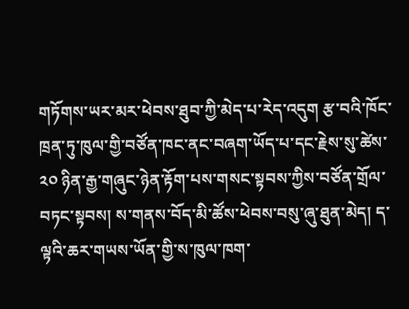གཏོགས་ཡར་མར་ཕེབས་ཐུབ་ཀྱི་མེད་པ་རེད་འདུག རྩ་བའི་ཁོང་ཁྲན་ཏུ་ཁུལ་གྱི་བཙོན་ཁང་ནང་བཞག་ཡོད་པ་དང་རྗེས་སུ་ཚེས་ ༢༠ ཉིན་རྒྱ་གཞུང་ཉེན་རྟོག་པས་གསང་སྟབས་ཀྱིས་བཙོན་གྲོལ་བཏང་སྟབས། ས་གནས་བོད་མི་ཚོས་ཕེབས་བསུ་ཞུ་ཐུན་མེད། ད་ལྟའི་ཆར་གཡས་ཡོན་གྱི་ས་ཁུལ་ཁག་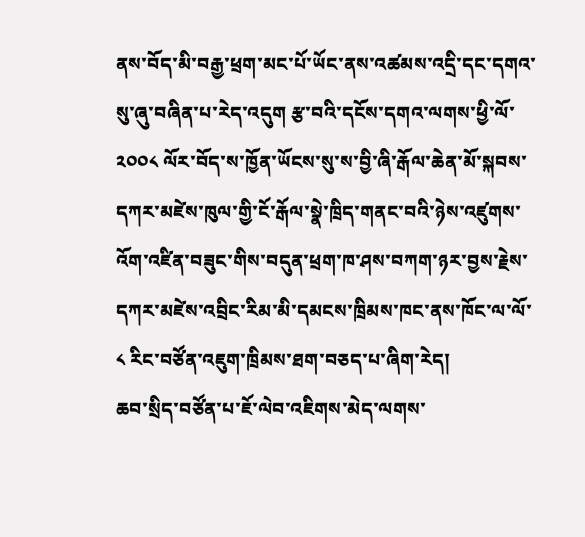ནས་བོད་མི་བརྒྱ་ཕྲག་མང་པོ་ཡོང་ནས་འཚམས་འདྲི་དང་དགའ་སུ་ཞུ་བཞིན་པ་རེད་འདུག རྩ་བའི་དངོས་དགའ་ལགས་ཕྱི་ལོ་ ༢༠༠༨ ལོར་བོད་ས་ཁྱོན་ཡོངས་སུ་ས་བྱི་ཞི་རྒོལ་ཆེན་མོ་སྐབས་དཀར་མཛེས་ཁུལ་གྱི་ངོ་རྒོལ་སྣེ་ཁྲིད་གནང་བའི་ཉེས་འཛུགས་འོག་འཛིན་བཟུང་གིས་བདུན་ཕྲག་ཁ་ཤས་བཀག་ཉར་བྱས་རྗེས་དཀར་མཛེས་འབྲིང་རིམ་མི་དམངས་ཁྲིམས་ཁང་ནས་ཁོང་ལ་ལོ་ ༨ རིང་བཙོན་འཇུག་ཁྲིམས་ཐག་བཅད་པ་ཞིག་རེད།
ཆབ་སྲིད་བཙོན་པ་ཇོ་ལེབ་འཇིགས་མེད་ལགས་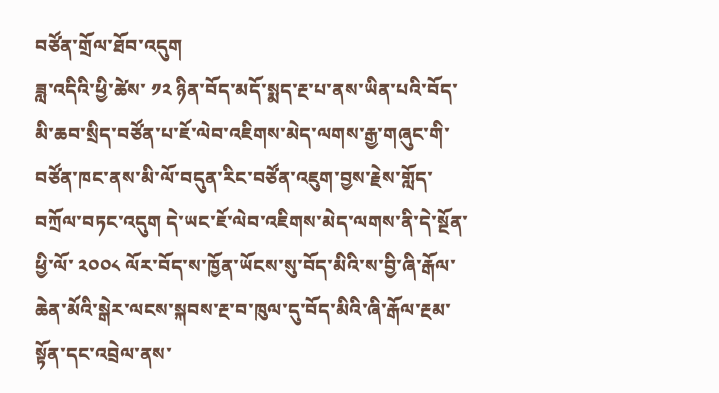བཙོན་གྲོལ་ཐོབ་འདུག
ཟླ་འདིའི་ཕྱི་ཚེས་ ༡༢ ཉིན་བོད་མདོ་སྨད་རྔ་པ་ནས་ཡིན་པའི་བོད་མི་ཆབ་སྲིད་བཙོན་པ་ཇོ་ལེབ་འཇིགས་མེད་ལགས་རྒྱ་གཞུང་གི་བཙོན་ཁང་ནས་མི་ལོ་བདུན་རིང་བཙོན་འཇུག་བྱས་རྗེས་གློད་བཀྲོལ་བཏང་འདུག དེ་ཡང་ཇོ་ལེབ་འཇིགས་མེད་ལགས་ནི་དེ་སྔོན་ཕྱི་ལོ་ ༢༠༠༨ ལོར་བོད་ས་ཁྱོན་ཡོངས་སུ་བོད་མིའི་ས་བྱི་ཞི་རྒོལ་ཆེན་མོའི་སྒེར་ལངས་སྐབས་རྔ་བ་ཁུལ་དུ་བོད་མིའི་ཞི་རྒོལ་རྔམ་སྟོན་དང་འབྲེལ་ནས་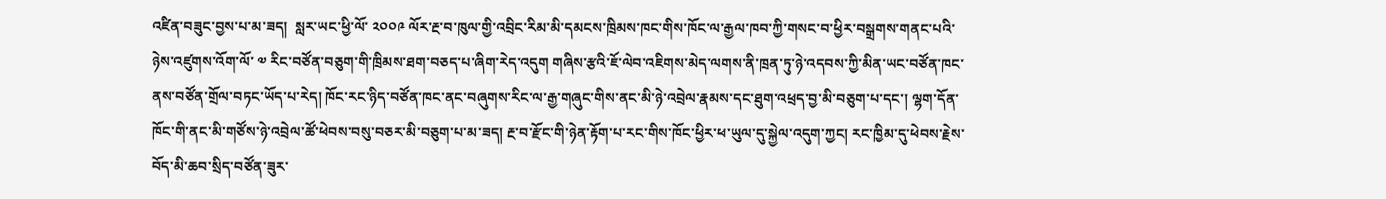འཛིན་བཟུང་བྱས་པ་མ་ཟད།  སླར་ཡང་ཕྱི་ལོ་ ༢༠༠༩ ལོར་རྔ་བ་ཁུལ་གྱི་འབྲིང་རིམ་མི་དམངས་ཁྲིམས་ཁང་གིས་ཁོང་ལ་རྒྱལ་ཁབ་ཀྱི་གསང་བ་ཕྱིར་བསྒྲགས་གནང་པའི་ཉེས་འཛུགས་འོག་ལོ་ ༧ རིང་བཙོན་བཅུག་གི་ཁྲིམས་ཐག་བཅད་པ་ཞིག་རེད་འདུག གཞིས་རྩའི་ཇོ་ལེབ་འཇིགས་མེད་ལགས་ནི་ཁྲན་ཏུ་ཉེ་འདབས་ཀྱི་མིན་ཡང་བཙོན་ཁང་ནས་བཙོན་གྲོལ་བཏང་ཡོད་པ་རེད། ཁོང་རང་ཉིད་བཙོན་ཁང་ནང་བཞུགས་རིང་ལ་རྒྱ་གཞུང་གིས་ནང་མི་ཉེ་འབྲེལ་རྣམས་དང་ཐུག་འཕྲད་བྱ་མི་བཅུག་པ་དང་། ལྷག་དོན་ཁོང་གི་ནང་མི་གཙོས་ཉེ་འབྲེལ་ཚོ་ཕེབས་བསུ་བཅར་མི་བཅུག་པ་མ་ཟད། རྔ་བ་རྫོང་གི་ཉེན་རྟོག་པ་རང་གིས་ཁོང་ཕྱིར་ཕ་ཡུལ་དུ་སྐྱེལ་འདུག་ཀྱང། རང་ཁྱིམ་དུ་ཕེབས་རྗེས་བོད་མི་ཆབ་སྲིད་བཙོན་ཟུར་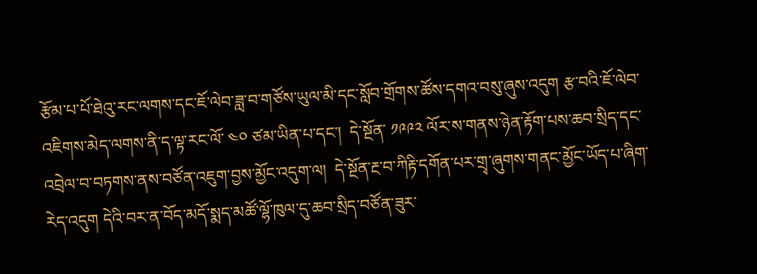རྩོམ་པ་པོ་ཐེའུ་རང་ལགས་དང་ཇོ་ལེབ་ཟླ་བ་གཙོས་ཡུལ་མི་དང་སློབ་གྲོགས་ཚོས་དགའ་བསུ་ཞུས་འདུག རྩ་བའི་ཇོ་ལེབ་འཇིགས་མེད་ལགས་ནི་ད་ལྟ་རང་ལོ་ ༤༠ ཙམ་ཡིན་པ་དང་།  དེ་སྔོན་ ༡༩༩༢ ལོར་ས་གནས་ཉེན་རྟོག་པས་ཆབ་སྲིད་དང་འབྲེལ་བ་བཏགས་ནས་བཙོན་འཇུག་བྱས་མྱོང་འདུག་ལ།  དེ་སྔོན་རྔ་བ་ཀིརྟི་དགོན་པར་གྲྭ་ཞུགས་གནང་མྱོང་ཡོད་པ་ཞིག་རེད་འདུག དེའི་བར་ན་བོད་མདོ་སྨད་མཚོ་ལྷོ་ཁུལ་དུ་ཆབ་སྲིད་བཙོན་ཟུར་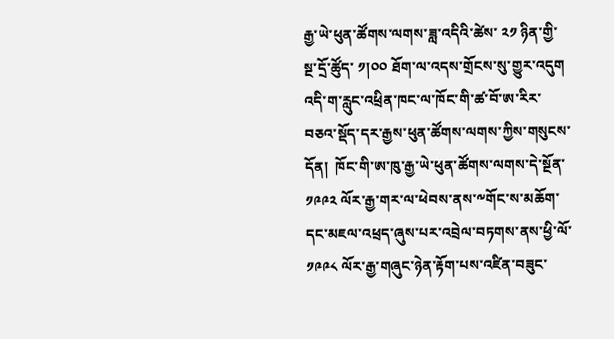རྒྱ་ཡེ་ཕུན་ཚོགས་ལགས་ཟླ་འདིའི་ཚེས་ ༢༡ ཉིན་གྱི་སྔ་དྲོ་ཚོུད་ ༡།༠༠ ཐོག་ལ་འདས་གྲོངས་སུ་གྱུར་འདུག     འདི་ག་རླུང་འཕྲིན་ཁང་ལ་ཁོང་གི་ཚ་བོ་ཨ་རིར་བཅའ་སྡོད་དར་རྒྱས་ཕུན་ཚོགས་ལགས་ཀྱིས་གསུངས་དོན།  ཁོང་གི་ཨ་ཁུ་རྒྱ་ཡེ་ཕུན་ཚོགས་ལགས་དེ་སྔོན་ ༡༩༩༢ ལོར་རྒྱ་གར་ལ་ཕེབས་ནས་༸གོང་ས་མཆོག་དང་མཇལ་འཕྲད་ཞུས་པར་འབྲེལ་བཏགས་ནས་ཕྱི་ལོ་ ༡༩༩༨ ལོར་རྒྱ་གཞུང་ཉེན་རྟོག་པས་འཛིན་བཟུང་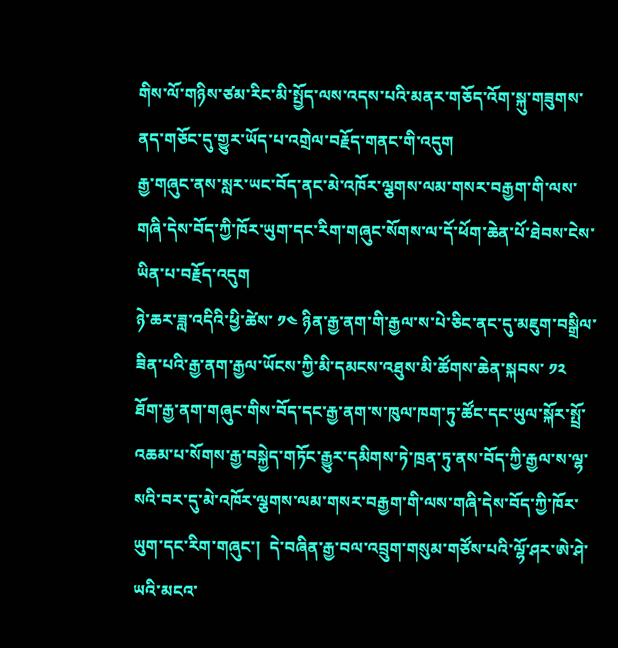གིས་ལོ་གཉིས་ཙམ་རིང་མི་སྤྱོད་ལས་འདས་པའི་མནར་གཅོད་འོག་སྐུ་གཟུགས་ནད་གཅོང་དུ་གྱུར་ཡོད་པ་འགྲེལ་བརྗོད་གནང་གི་འདུག
རྒྱ་གཞུང་ནས་སླར་ཡང་བོད་ནང་མེ་འཁོར་ལྕགས་ལམ་གསར་བརྒྱག་གི་ལས་གཞི་དེས་བོད་ཀྱི་ཁོར་ཡུག་དང་རིག་གཞུང་སོགས་ལ་དོ་ཕོག་ཆེན་པོ་ཐེབས་ངེས་ཡིན་པ་བརྗོད་འདུག
ཉེ་ཆར་ཟླ་འདིའི་ཕྱི་ཚེས་ ༡༤ ཉིན་རྒྱ་ནག་གི་རྒྱལ་ས་པེ་ཅིང་ནང་དུ་མཇུག་བསྒྲིལ་ཟིན་པའི་རྒྱ་ནག་རྒྱལ་ཡོངས་ཀྱི་མི་དམངས་འཐུས་མི་ཚོགས་ཆེན་སྐབས་ ༡༢ ཐོག་རྒྱ་ནག་གཞུང་གིས་བོད་དང་རྒྱ་ནག་ས་ཁུལ་ཁག་ཏུ་ཚོང་དང་ཡུལ་སྐོར་སྤྲོ་འཆམ་པ་སོགས་རྒྱ་བསྐྱེད་གཏོང་རྒྱུར་དམིགས་ཏེ་ཁྲན་ཏུ་ནས་བོད་ཀྱི་རྒྱལ་ས་ལྷ་སའི་བར་དུ་མེ་འཁོར་ལྕགས་ལམ་གསར་བརྒྱག་གི་ལས་གཞི་དེས་བོད་ཀྱི་ཁོར་ཡུག་དང་རིག་གཞུང་།  དེ་བཞིན་རྒྱ་བལ་འབྲུག་གསུམ་གཙོས་པའི་ལྷོ་ཤར་ཨེ་ཤེ་ཡའི་མངའ་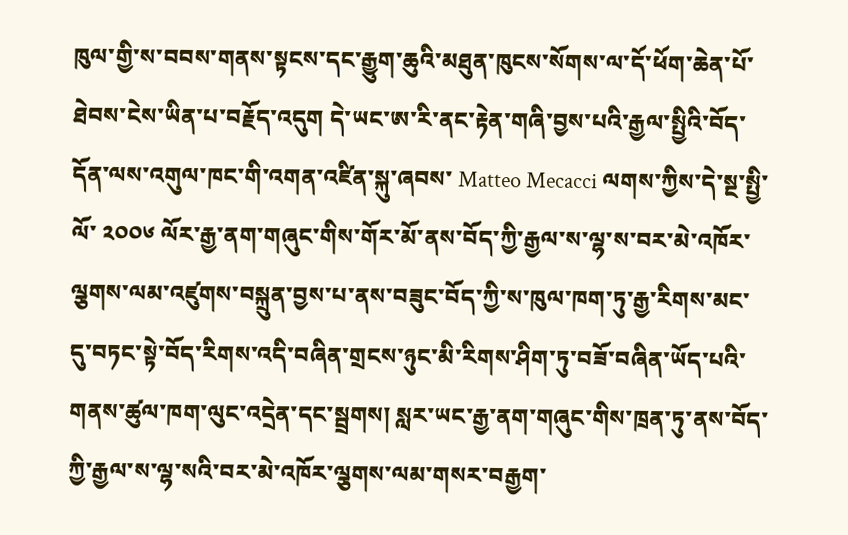ཁུལ་གྱི་ས་བབས་གནས་སྟངས་དང་རྒྱུག་ཆུའི་མཐུན་ཁུངས་སོགས་ལ་དོ་ཕོག་ཆེན་པོ་ཐེབས་ངེས་ཡིན་པ་བརྗོད་འདུག དེ་ཡང་ཨ་རི་ནང་རྟེན་གཞི་བྱས་པའི་རྒྱལ་སྤྱིའི་བོད་དོན་ལས་འགུལ་ཁང་གི་འགན་འཛིན་སྐུ་ཞབས་ Matteo Mecacci ལགས་ཀྱིས་དེ་སྔ་སྤྱི་ལོ་ ༢༠༠༦ ལོར་རྒྱ་ནག་གཞུང་གིས་གོར་མོ་ནས་བོད་ཀྱི་རྒྱལ་ས་ལྷ་ས་བར་མེ་འཁོར་ལྕགས་ལམ་འཛུགས་བསྐྲུན་བྱས་པ་ནས་བཟུང་བོད་ཀྱི་ས་ཁུལ་ཁག་ཏུ་རྒྱ་རིགས་མང་དུ་བཏང་སྟེ་བོད་རིགས་འདི་བཞིན་གྲངས་ཉུང་མི་རིགས་ཤིག་ཏུ་བཟོ་བཞིན་ཡོད་པའི་གནས་ཚུལ་ཁག་ལུང་འདྲེན་དང་སྦྲགས། སླར་ཡང་རྒྱ་ནག་གཞུང་གིས་ཁྲན་ཏུ་ནས་བོད་ཀྱི་རྒྱལ་ས་ལྷ་སའི་བར་མེ་འཁོར་ལྕགས་ལམ་གསར་བརྒྱག་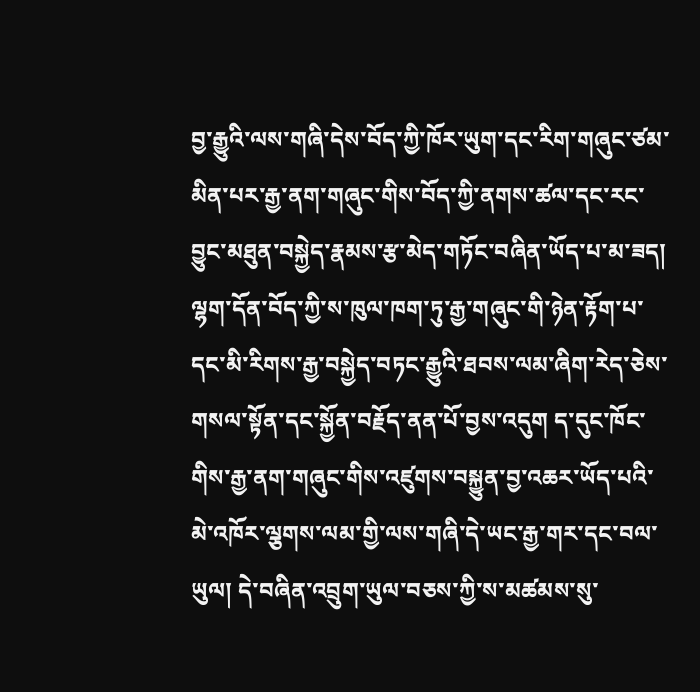བྱ་རྒྱུའི་ལས་གཞི་དེས་བོད་ཀྱི་ཁོར་ཡུག་དང་རིག་གཞུང་ཙམ་མིན་པར་རྒྱ་ནག་གཞུང་གིས་བོད་ཀྱི་ནགས་ཚལ་དང་རང་བྱུང་མཐུན་བསྐྱེད་རྣམས་རྩ་མེད་གཏོང་བཞིན་ཡོད་པ་མ་ཟད། ལྷག་དོན་བོད་ཀྱི་ས་ཁུལ་ཁག་ཏུ་རྒྱ་གཞུང་གི་ཉེན་རྟོག་པ་དང་མི་རིགས་རྒྱ་བསྐྱེད་བཏང་རྒྱུའི་ཐབས་ལམ་ཞིག་རེད་ཅེས་གསལ་སྟོན་དང་སྐྱོན་བརྗོད་ནན་པོ་བྱས་འདུག ད་དུང་ཁོང་གིས་རྒྱ་ནག་གཞུང་གིས་འཛུགས་བསྐྱུན་བྱ་འཆར་ཡོད་པའི་མེ་འཁོར་ལྕགས་ལམ་གྱི་ལས་གཞི་དེ་ཡང་རྒྱ་གར་དང་བལ་ཡུལ། དེ་བཞིན་འབྲུག་ཡུལ་བཅས་ཀྱི་ས་མཚམས་སུ་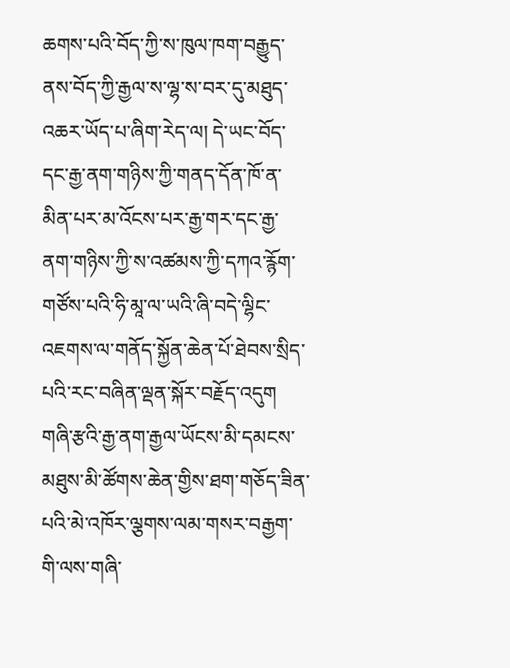ཆགས་པའི་བོད་ཀྱི་ས་ཁུལ་ཁག་བརྒྱུད་ནས་བོད་ཀྱི་རྒྱལ་ས་ལྷ་ས་བར་དུ་མཐུད་འཆར་ཡོད་པ་ཞིག་རེད་ལ། དེ་ཡང་བོད་དང་རྒྱ་ནག་གཉིས་ཀྱི་གནད་དོན་ཁོ་ན་མིན་པར་མ་འོངས་པར་རྒྱ་གར་དང་རྒྱ་ནག་གཉིས་ཀྱི་ས་འཚམས་ཀྱི་དཀའ་རྙོག་གཙོས་པའི་ཧི་མཱ་ལ་ཡའི་ཞི་བདེ་ལྷིང་འཇགས་ལ་གནོད་སྐྱོན་ཆེན་པོ་ཐེབས་སྲིད་པའི་རང་བཞིན་ལྡན་སྐོར་བརྗོད་འདུག གཞི་རྩའི་རྒྱ་ནག་རྒྱལ་ཡོངས་མི་དམངས་མཐུས་མི་ཚོགས་ཆེན་གྱིས་ཐག་གཅོད་ཟིན་པའི་མེ་འཁོར་ལྕགས་ལམ་གསར་བརྒྱག་གི་ལས་གཞི་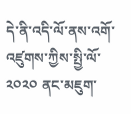དེ་ནི་འདི་ལོ་ནས་འགོ་འཛུགས་ཀྱིས་སྤྱི་ལོ་ ༢༠༢༠ ནང་མཇུག་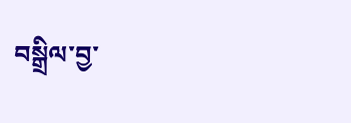བསྒྲིལ་བྱ་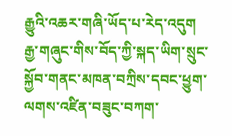རྒྱུའི་འཆར་གཞི་ཡོད་པ་རེད་འདུག
རྒྱ་གཞུང་གིས་བོད་ཀྱི་སྐད་ཡིག་སྲུང་སྐྱོབ་གནང་མཁན་བཀྲིས་དབང་ཕྱུག་ལགས་འཛིན་བཟུང་བཀག་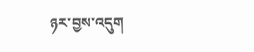ཉར་བྱས་འདུག